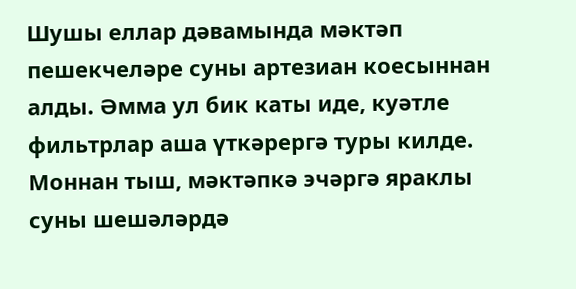Шушы еллар дәвамында мәктәп пешекчеләре суны артезиан коесыннан алды. Әмма ул бик каты иде, куәтле фильтрлар аша үткәрергә туры килде. Моннан тыш, мәктәпкә эчәргә яраклы суны шешәләрдә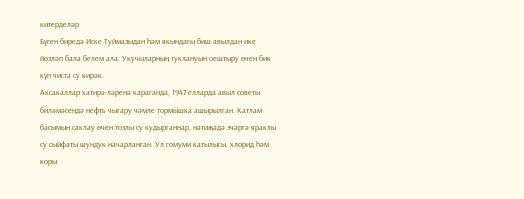китерделәр.
Бүген биредә Иске Туймазыдан һәм якындагы биш авылдан ике йөзләп бала белем ала. Укучыларның туклануын оештыру өчен бик күп чиста су кирәк.
Аксакаллар хатирә-ләренә караганда, 1947 елларда авыл советы биләмәсендә нефть чыгару чәмле тормышка ашырылган. Катлам басымын саклау өчен тозлы су кудырганнар, нәтиҗәдә эчәргә яраклы су сыйфаты шундук начарланган. Ул гомуми катылыгы, хлорид һәм коры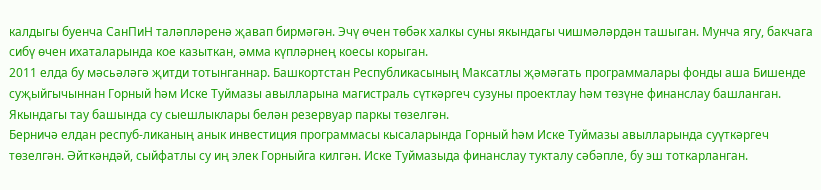калдыгы буенча СанПиН таләпләренә җавап бирмәгән. Эчү өчен төбәк халкы суны якындагы чишмәләрдән ташыган. Мунча ягу, бакчага сибү өчен ихаталарында кое казыткан, әмма күпләрнең коесы корыган.
2011 елда бу мәсьәләгә җитди тотынганнар. Башкортстан Республикасының Максатлы җәмәгать программалары фонды аша Бишенде суҗыйгычыннан Горный һәм Иске Туймазы авылларына магистраль сүткәргеч сузуны проектлау һәм төзүне финанслау башланган. Якындагы тау башында су сыешлыклары белән резервуар паркы төзелгән.
Берничә елдан респуб-ликаның анык инвестиция программасы кысаларында Горный һәм Иске Туймазы авылларында суүткәргеч төзелгән. Әйткәндәй, сыйфатлы су иң элек Горныйга килгән. Иске Туймазыда финанслау тукталу сәбәпле, бу эш тоткарланган.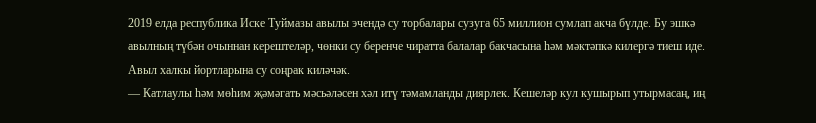2019 елда республика Иске Туймазы авылы эчендә су торбалары сузуга 65 миллион сумлап акча бүлде. Бу эшкә авылның түбән очыннан керештеләр, чөнки су беренче чиратта балалар бакчасына һәм мәктәпкә килергә тиеш иде. Авыл халкы йортларына су соңрак киләчәк.
— Катлаулы һәм мөһим җәмәгать мәсьәләсен хәл итү тәмамланды диярлек. Кешеләр кул кушырып утырмасаң, иң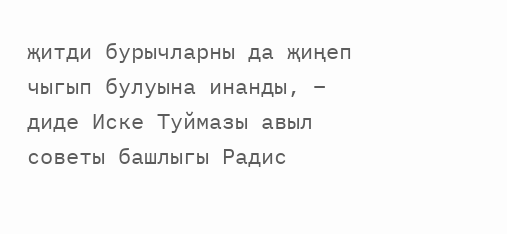җитди бурычларны да җиңеп чыгып булуына инанды, – диде Иске Туймазы авыл советы башлыгы Радис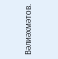Вәлиәхмәтов.